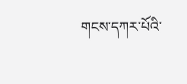གངས་དཀར་པོའི་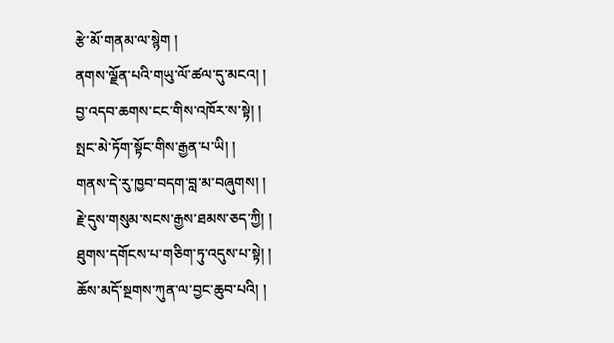རྩེ་མོ་གནམ་ལ་སྙེག །
ནགས་ལྗོན་པའི་གཡུ་ལོ་ཚལ་དུ་མངའ། །
བྱ་འདབ་ཆགས་ངང་གིས་འཁོར་ས་སྟེ། །
སྤང་མེ་ཏོག་སྟོང་གིས་རྒྱན་པ་ཡི། །
གནས་དེ་རུ་ཁྱབ་བདག་བླ་མ་བཞུགས། །
རྗེ་དུས་གསུམ་སངས་རྒྱས་ཐམས་ཅད་ཀྱི། །
ཐུགས་དགོངས་པ་གཅིག་ཏུ་འདུས་པ་སྟེ། །
ཆོས་མདོ་སྔགས་ཀུན་ལ་བྱང་ཆུབ་པའི། །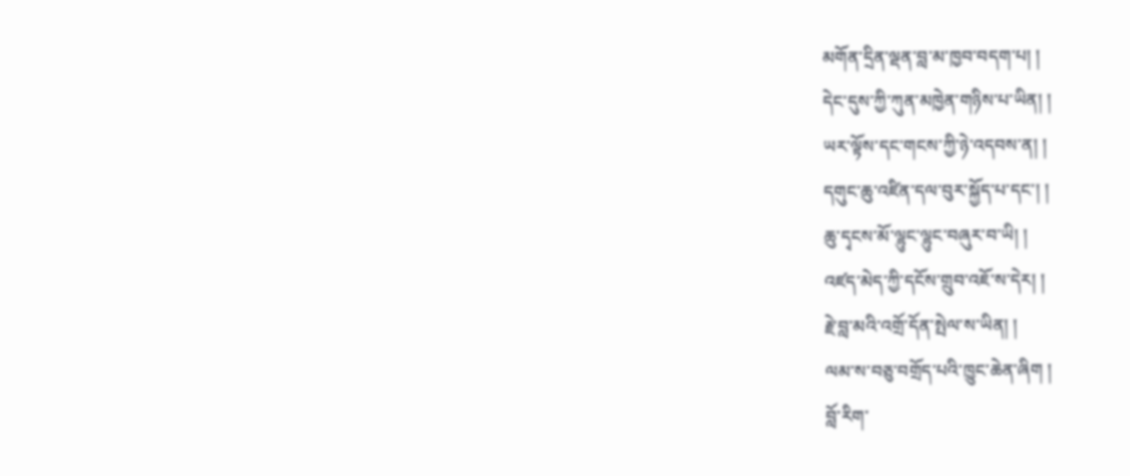མགོན་དྲིན་ལྡན་བླ་མ་ཁྱབ་བདག་པ། །
དེང་དུས་ཀྱི་ཀུན་མཁྱེན་གཉིས་པ་ཡིན། །
ཡར་ལྟོས་དང་གངས་ཀྱི་ཉེ་འདབས་ན། །
དགུང་ཆུ་འཛིན་དལ་བུར་སྐྱོད་པ་དང་། །
ཆུ་དྭངས་མོ་ལྷུང་ལྷུང་བཞུར་བ་ཡི། །
འཛད་མེད་ཀྱི་དངོས་གྲུབ་འཇོ་ས་དེར། །
རྗེ་བླ་མའི་འགྲོ་དོན་སྤེལ་ས་ཡིན། །
ལམ་ས་བཅུ་བགྲོད་པའི་ཁྱུང་ཆེན་ཞིག །
བློ་རིག་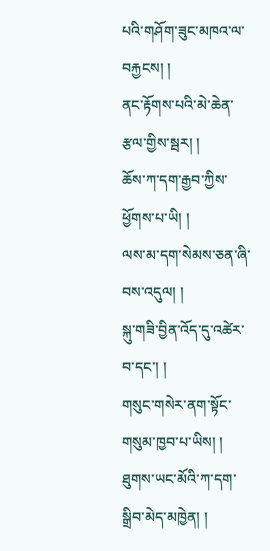པའི་གཤོག་ཟུང་མཁའ་ལ་བརྐྱངས། །
ནང་རྟོགས་པའི་མེ་ཆེན་རྩལ་གྱིས་སྦར། །
ཆོས་ཀ་དག་རྒྱབ་ཀྱིས་ཕྱོགས་པ་ཡི། །
ལས་མ་དག་སེམས་ཅན་ཞི་བས་འདུལ། །
སྐུ་གཟི་བྱིན་འོད་དུ་འཚེར་བ་དང་། །
གསུང་གསེར་ནག་སྟོང་གསུམ་ཁྱབ་པ་ཡིས། །
ཐུགས་ཡང་མོའི་ཀ་དག་སྒྲིབ་མེད་མཁྱེན། །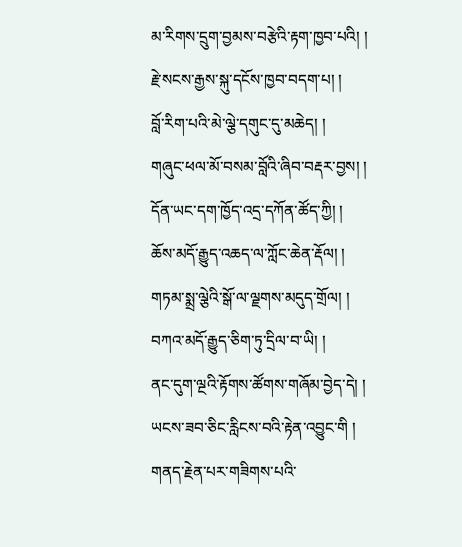མ་རིགས་དྲུག་བྱམས་བརྩེའི་རྟག་ཁྱབ་པའི། །
རྗེ་སངས་རྒྱས་སྐུ་དངོས་ཁྱབ་བདག་པ། །
བློ་རིག་པའི་མེ་ལྕེ་དགུང་དུ་མཆེད། །
གཞུང་ཕལ་མོ་བསམ་བློའི་ཞིབ་བརྡར་བྱས། །
དོན་ཡང་དག་ཁྱོད་འདྲ་དཀོན་ཚོད་ཀྱི། །
ཆོས་མདོ་རྒྱུད་འཆད་ལ་ཀློང་ཆེན་རྡོལ། །
གཏམ་སྨྲ་ལྕེའི་སྒོ་ལ་ལྗགས་མདུད་གྲོལ། །
བཀའ་མདོ་རྒྱུད་ཅིག་ཏུ་དྲིལ་བ་ཡི། །
ནང་དུག་ལྔའི་རྟོགས་ཚོགས་གཞོམ་བྱེད་དེ། །
ཡངས་ཟབ་ཅིང་རླིངས་བའི་རྟེན་འབྱུང་གི །
གནད་རྗེན་པར་གཟིགས་པའི་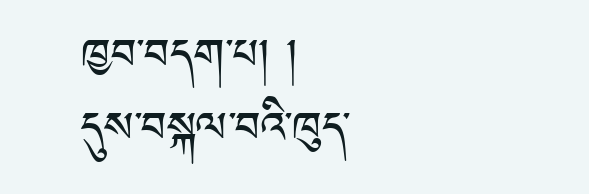ཁྱབ་བདག་པ། །
དུས་བསྐལ་བའི་ཁུད་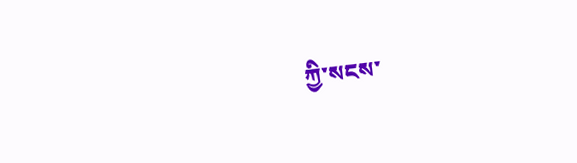ཀྱི་སངས་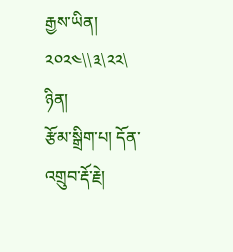རྒྱས་ཡིན།
༢༠༢༤\\༣\༢༢\ ཉིན།
རྩོམ་སྒྲིག་པ། དོན་འགྲུབ་རྡོ་རྗེ།